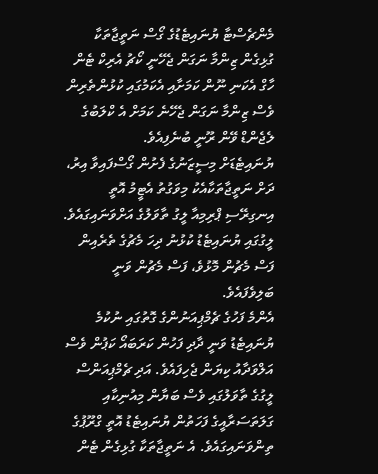މެންޗެސްޓާ ޔުނައިޓެޑުގެ ގޯސް ނަތީޖާތަކާ ގުޅިގެން ޒިންމާ ނަގަން ޖެހޭނީ ކޯޗު އެރިކް ޓެން ހާގް އެކަނި ނޫން ކަމަށާއި އެކަމުގައި ކުޅުންތެރިން ވެސް ޒިންމާ ނަގަން ޖެހޭނެ ކަމަށް އެ ކްލަބުގެ ލެޖެންޑް ވޭން ރޫނީ ބުނެފިއެވެ.
ޔުނައިޓެޑަށް މިސީޒަނުގެ ފެށުން ގޯސްފައިވާ އިރު، ދަށް ނަތީޖާތަކާއެކު މިވަގުތު އެޓީމު އޮތީ އިނގިރޭސި ޕްރިމިއާ ލީގު ތާވަލުގެ އަށްވަނައިގައެވެ. ލީގުގައި ޔުނައިޓެޑު ކުޅުނު ދިހަ މެޗުގެ ތެރެއިން ފަސް މެޗުން މޮޅުވެ، ފަސް މެޗުން ވަނީ ބަލިވެފައެވެ.
އެންމެ ފަހުގެ ޗެމްޕިއަނުންގެ ގޮތުގައި ނުކުމެ ޔުނައިޓެޑު ވަނީ ދާދި ފަހުން ކަރަބައޯ ކަޕުން ވެސް އަލްވަދާއު ކިޔަން ޖެހިފައެވެ. އަދި ޗެމްޕިއަންސް ލީގުގެ ތާވަލުގައި ވެސް ބަޔާން މިއުނިކާއި ގަލަތަސަރާއީގެ ފަހަތުން ޔުނައިޓެޑު އޮތީ ގްރޫޕުގެ ތިންވަނައިގައެވެ. އެ ނަތީޖާތަކާ ގުޅިގެން ޓެން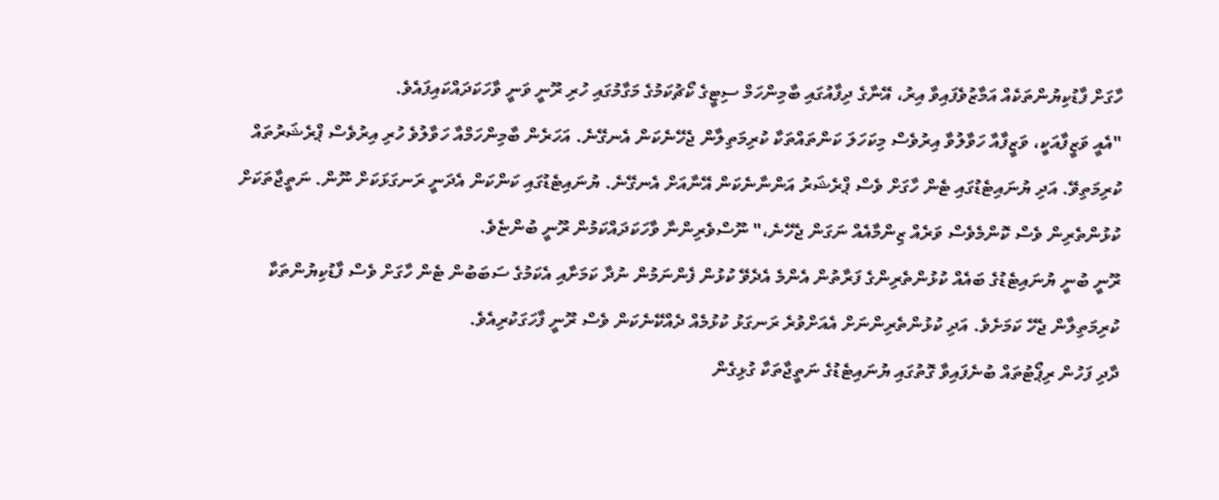ހާގަށް ފާޑުކިޔުންތަކެއް އަމާޒުވެފައިވާ އިރު، އޭނާގެ ދިފާއުގައި ބާމިންހަމް ސިޓީގެ ކޯޗުކަމުގެ މަގާމުގައި ހުރި ރޫނީ ވަނީ ވާހަކަދައްކައިފައެވެ.
"އެއީ ވަޒީފާއަކީ، ވަޒީފާއާ ހަވާލުވާ އިރުވެސް މިކަހަލަ ކަންތައްތަކާ ކުރިމަތިލާން ޖެހޭނެކަން އެނގޭނެ. އަހަރެން ބާމިންހަމްއާ ހަވާލުވެ ހުރި އިރުވެސް ޕްރެޝަރުތައް ކުރިމަތިވޭ. އަދި ޔުނައިޓެޑުގައި ޓެން ހާގަށް ވެސް ޕްރެޝަރު އަންނާނެކަން އޭނާއަށް އެނގޭނެ. ޔުނައިޓެޑުގައި ކަންކަން އެދަނީ ރަނގަޅަކަށް ނޫން. ނަތީޖާތަކަށް ކުޅުންތެރިން ވެސް ކޮންމެވެސް ވަރެއް ޒިންމާއެއް ނަގަން ޖެހޭނެ،" ނޫސްވެރިންނާ ވާހަކަދައްކަމުން ރޫނީ ބުންޏެވެ.
ރޫނީ ބުނީ ޔުނައިޓެޑުގެ ބައެއް ކުޅުންތެރިންގެ ފަރާތުން އެންމެ އެދެވޭ ކުޅުން ފެންނަމުން ނުދާ ކަމަށާއި އެކަމުގެ ސަބަބުން ޓެން ހާގަށް ވެސް ފާޑުކިޔުންތަކާ ކުރިމަތިލާން ޖެހޭ ކަމަށެވެ. އަދި ކުޅުންތެރިންނަށް އެއަށްވުރެ ރަނގަޅު ކުޅުމެއް ދެއްކޭނެކަން ވެސް ރޫނީ ފާހަގަކުރިއެވެ.
ދާދި ފަހުން ރިޕޯޓުތައް ބުނެފައިވާ ގޮތުގައި ޔުނައިޓެޑުގެ ނަތީޖާތަކާ ގުޅިގެން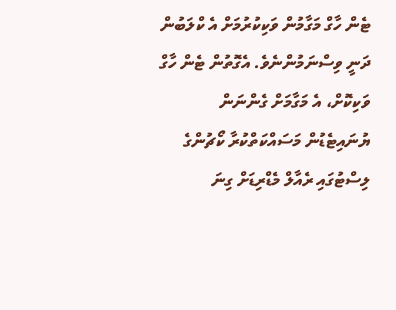ޓެން ހާގް މަގާމުން ވަކިކުރުމަށް އެ ކްލަބުން ދަނީ ވިސްނަމުންނެވެ. އެގޮތުން ޓެން ހާގް ވަކިކޮށް، އެ މަގާމަށް ގެންނަން ޔުނައިޓެޑުން މަސައްކަތްކުރާ ކޯޗުންގެ ލިސްޓުގައި ރެއާލް މެޑްރިޑަށް ގިނަ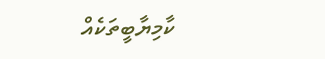ކާމިޔާބީތަކެއް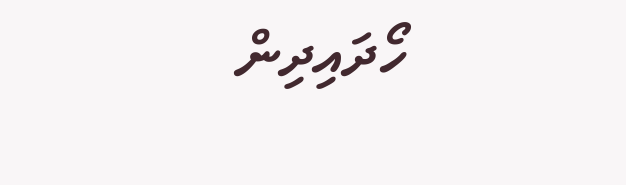ހޯދައިދިން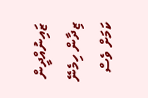ޒައިނުއްދީން ޒިދާން ހިމެނޭ ކަމަށް ވެސް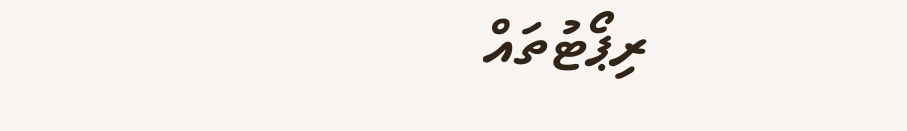ރިޕޯޓުތައް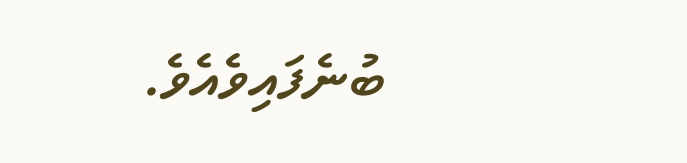ބުނެފައިވެއެވެ.